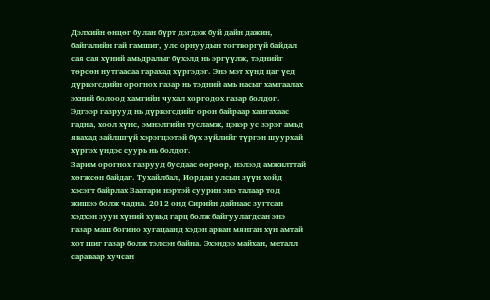Дэлхийн өнцөг булан бүрт дэгдэж буй дайн дажин, байгалийн гай гамшиг, улс орнуудын тогтворгүй байдал сая сая хүний амьдралыг бүхэлд нь эргүүлж, тэднийг төрсөн нутгаасаа гарахад хүргэдэг. Энэ мэт хүнд цаг үед дүрвэгсдийн орогнох газар нь тэдний амь насыг хамгаалах эхний болоод хамгийн чухал хоргодох газар болдог. Эдгээр газрууд нь дүрвэгсдийг орон байраар хангахаас гадна, хоол хүнс, эмнэлгийн тусламж, цэвэр ус зэрэг амьд явахад зайлшгүй хэрэгцээтэй бүх зүйлийг түргэн шуурхай хүргэх үндэс суурь нь болдог.
Зарим орогнох газрууд бусдаас өөрөөр, нэлээд амжилттай хөгжсөн байдаг. Тухайлбал, Иордан улсын зүүн хойд хэсэгт байрлах Заатари нэртэй суурин энэ талаар тод жишээ болж чадна. 2012 онд Сирийн дайнаас зугтсан хэдхэн зуун хүний хувьд гарц болж байгуулагдсан энэ газар маш богино хугацаанд хэдэн арван мянган хүн амтай хот шиг газар болж тэлсэн байна. Эхэндээ майхан, металл сараваар хучсан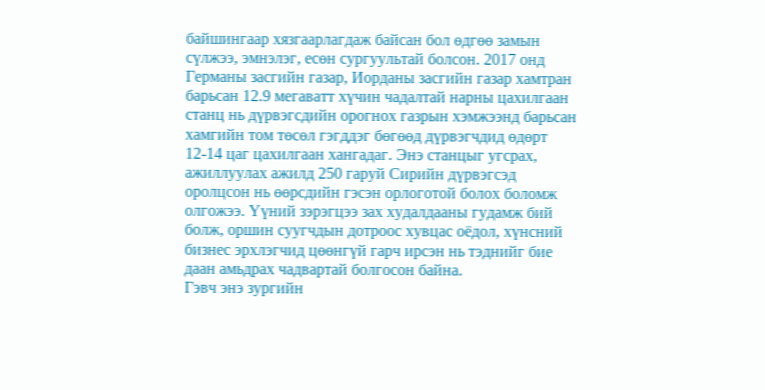байшингаар хязгаарлагдаж байсан бол өдгөө замын сүлжээ, эмнэлэг, есөн сургуультай болсон. 2017 онд Германы засгийн газар, Иорданы засгийн газар хамтран барьсан 12.9 мегаватт хүчин чадалтай нарны цахилгаан станц нь дүрвэгсдийн орогнох газрын хэмжээнд барьсан хамгийн том төсөл гэгддэг бөгөөд дүрвэгчдид өдөрт 12-14 цаг цахилгаан хангадаг. Энэ станцыг угсрах, ажиллуулах ажилд 250 гаруй Сирийн дүрвэгсэд оролцсон нь өөрсдийн гэсэн орлоготой болох боломж олгожээ. Үүний зэрэгцээ зах худалдааны гудамж бий болж, оршин суугчдын дотроос хувцас оёдол, хүнсний бизнес эрхлэгчид цөөнгүй гарч ирсэн нь тэднийг бие даан амьдрах чадвартай болгосон байна.
Гэвч энэ зургийн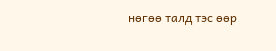нөгөө талд тэс өөр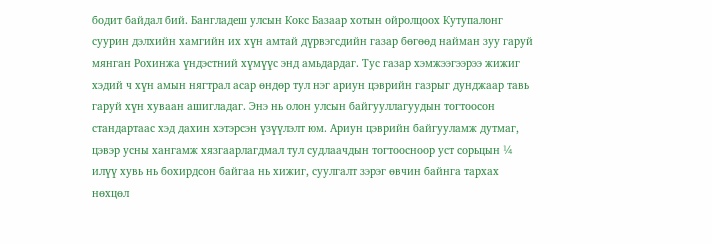бодит байдал бий. Бангладеш улсын Кокс Базаар хотын ойролцоох Кутупалонг суурин дэлхийн хамгийн их хүн амтай дүрвэгсдийн газар бөгөөд найман зуу гаруй мянган Рохинжа үндэстний хүмүүс энд амьдардаг. Тус газар хэмжээгээрээ жижиг хэдий ч хүн амын нягтрал асар өндөр тул нэг ариун цэврийн газрыг дунджаар тавь гаруй хүн хуваан ашигладаг. Энэ нь олон улсын байгууллагуудын тогтоосон стандартаас хэд дахин хэтэрсэн үзүүлэлт юм. Ариун цэврийн байгууламж дутмаг, цэвэр усны хангамж хязгаарлагдмал тул судлаачдын тогтоосноор уст сорьцын ¼ илүү хувь нь бохирдсон байгаа нь хижиг, суулгалт зэрэг өвчин байнга тархах нөхцөл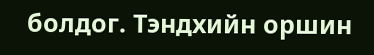болдог. Тэндхийн оршин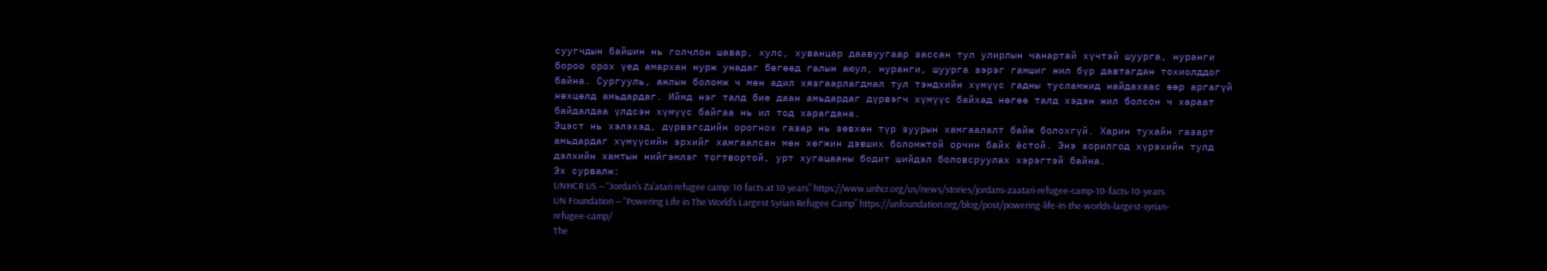суугчдын байшин нь голчлон шавар, хулс, хуванцар даавуугаар зассан тул улирлын чанартай хүчтэй шуурга, нуранги бороо орох үед амархан нурж унадаг бөгөөд галын аюул, нуранги, шуурга зэрэг гамшиг жил бүр давтагдан тохиолддог байна. Сургууль, ажлын боломж ч мөн адил хязгаарлагдмал тул тэндхийн хүмүүс гадны тусламжид найдахаас өөр аргагүй нөхцөлд амьдардаг. Иймд нэг талд бие даан амьдардаг дүрвэгч хүмүүс байхад нөгөө талд хэдэн жил болсон ч хараат байдалдаа үлдсэн хүмүүс байгаа нь ил тод харагдана.
Эцэст нь хэлэхэд, дүрвэгсдийн орогнох газар нь зөвхөн түр зуурын хамгаалалт байж болохгүй. Харин тухайн газарт амьдардаг хүмүүсийн эрхийг хамгаалсан мөн хөгжин дэвших боломжтой орчин байх ёстой. Энэ зорилгод хүрэхийн тулд дэлхийн хамтын нийгэмлэг тогтвортой, урт хугацааны бодит шийдэл боловсруулах хэрэгтэй байна.
Эх сурвалж:
UNHCR US — “Jordan’s Za’atari refugee camp: 10 facts at 10 years” https://www.unhcr.org/us/news/stories/jordans-zaatari-refugee-camp-10-facts-10-years
UN Foundation — “Powering Life in The World’s Largest Syrian Refugee Camp” https://unfoundation.org/blog/post/powering-life-in-the-worlds-largest-syrian-refugee-camp/
The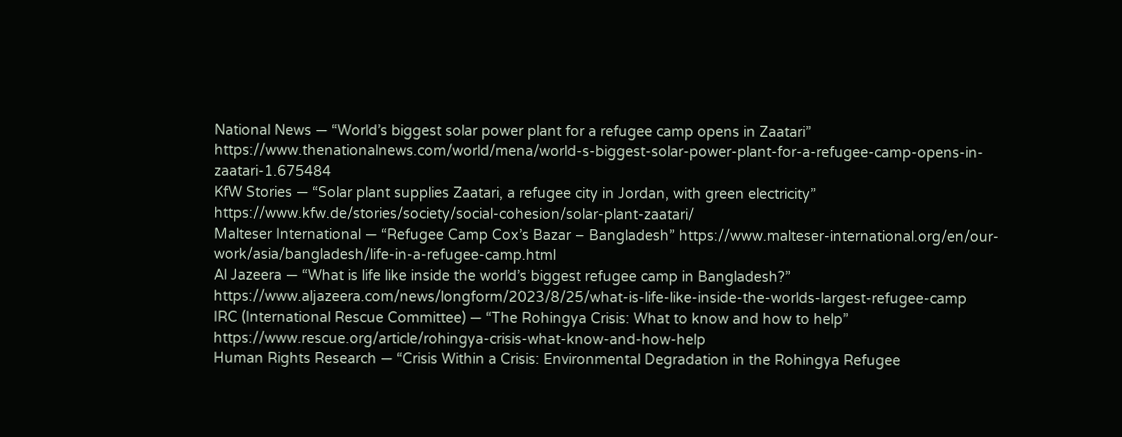National News — “World’s biggest solar power plant for a refugee camp opens in Zaatari” https://www.thenationalnews.com/world/mena/world-s-biggest-solar-power-plant-for-a-refugee-camp-opens-in-zaatari-1.675484
KfW Stories — “Solar plant supplies Zaatari, a refugee city in Jordan, with green electricity” https://www.kfw.de/stories/society/social-cohesion/solar-plant-zaatari/
Malteser International — “Refugee Camp Cox’s Bazar – Bangladesh” https://www.malteser-international.org/en/our-work/asia/bangladesh/life-in-a-refugee-camp.html
Al Jazeera — “What is life like inside the world’s biggest refugee camp in Bangladesh?” https://www.aljazeera.com/news/longform/2023/8/25/what-is-life-like-inside-the-worlds-largest-refugee-camp
IRC (International Rescue Committee) — “The Rohingya Crisis: What to know and how to help” https://www.rescue.org/article/rohingya-crisis-what-know-and-how-help
Human Rights Research — “Crisis Within a Crisis: Environmental Degradation in the Rohingya Refugee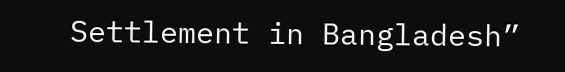Settlement in Bangladesh”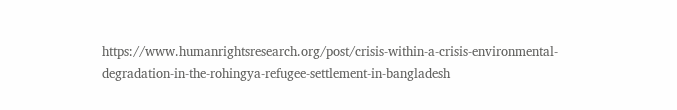https://www.humanrightsresearch.org/post/crisis-within-a-crisis-environmental-degradation-in-the-rohingya-refugee-settlement-in-bangladesh